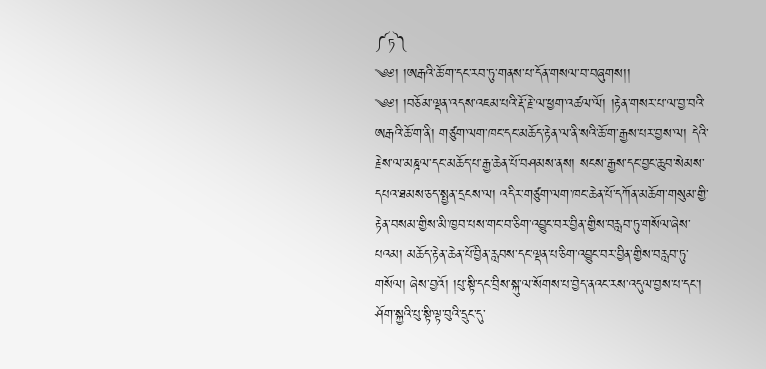༼ཏ༽
༄༅། །ཨརྒའི་ཆོ་ག་དང་རབ་ཏུ་གནས་པ་དོན་གསལ་བ་བཞུགས།།
༄༅། །བཅོམ་ལྡན་འདས་འཇམ་པའི་རྡོ་རྗེ་ལ་ཕྱག་འཚལ་ལོ། །རྟེན་གསར་པ་ལ་བྱ་བའི་ཨརྒའི་ཆོ་ག་ནི། གཙུག་ལག་ཁང་དང་མཆོད་རྟེན་ལ་ནི་སའི་ཆོ་ག་རྒྱས་པར་བྱས་ལ། དེའི་རྗེས་ལ་མཎྜལ་དང་མཆོད་པ་རྒྱ་ཆེན་པོ་བཤམས་ནས། སངས་རྒྱས་དང་བྱང་ཆུབ་སེམས་དཔའ་ཐམས་ཅད་སྤྱན་དྲངས་ལ། འདིར་གཙུག་ལག་ཁང་ཆེན་པོ་དཀོན་མཆོག་གསུམ་གྱི་རྟེན་བསམ་གྱིས་མི་ཁྱབ་པས་གང་བ་ཅིག་འབྱུང་བར་བྱིན་གྱིས་བརླབ་ཏུ་གསོལ་ཞེས་པའམ། མཆོད་རྟེན་ཆེན་པོ་བྱིན་རླབས་དང་ལྡན་པ་ཅིག་འབྱུང་བར་བྱིན་གྱིས་བརླབ་ཏུ་གསོལ། ཞེས་བྱའོ། །པུ་སྟི་དང་བྲིས་སྐུ་ལ་སོགས་པ་བྱེད་ནའང་རས་འདུལ་བྱས་པ་དང་། ཤོག་སྐྱའི་པུ་སྟི་ལྟ་བུའི་དྲུང་དུ་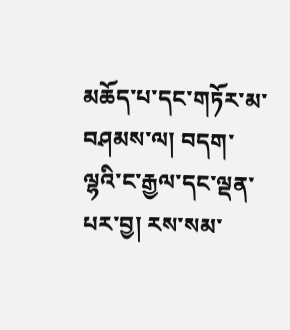མཆོད་པ་དང་གཏོར་མ་བཤམས་ལ། བདག་ལྷའི་ང་རྒྱལ་དང་ལྡན་པར་བྱ། རས་སམ་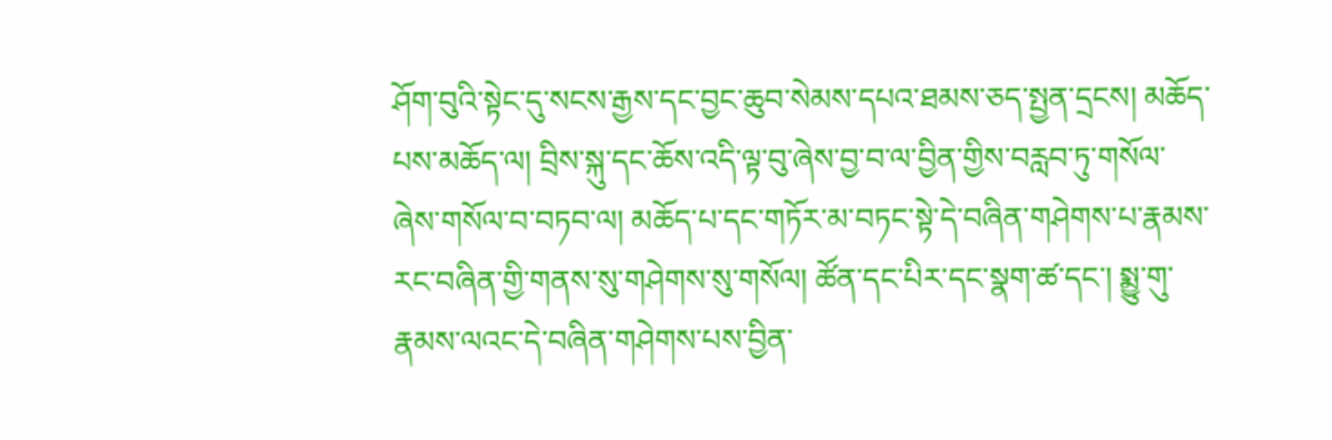ཤོག་བུའི་སྟེང་དུ་སངས་རྒྱས་དང་བྱང་ཆུབ་སེམས་དཔའ་ཐམས་ཅད་སྤྱན་དྲངས། མཆོད་པས་མཆོད་ལ། བྲིས་སྐུ་དང་ཆོས་འདི་ལྟ་བུ་ཞེས་བྱ་བ་ལ་བྱིན་གྱིས་བརླབ་ཏུ་གསོལ་ཞེས་གསོལ་བ་བཏབ་ལ། མཆོད་པ་དང་གཏོར་མ་བཏང་སྟེ་དེ་བཞིན་གཤེགས་པ་རྣམས་རང་བཞིན་གྱི་གནས་སུ་གཤེགས་སུ་གསོལ། ཚོན་དང་པིར་དང་སྣག་ཚ་དང་། སྨྱུ་གུ་རྣམས་ལའང་དེ་བཞིན་གཤེགས་པས་བྱིན་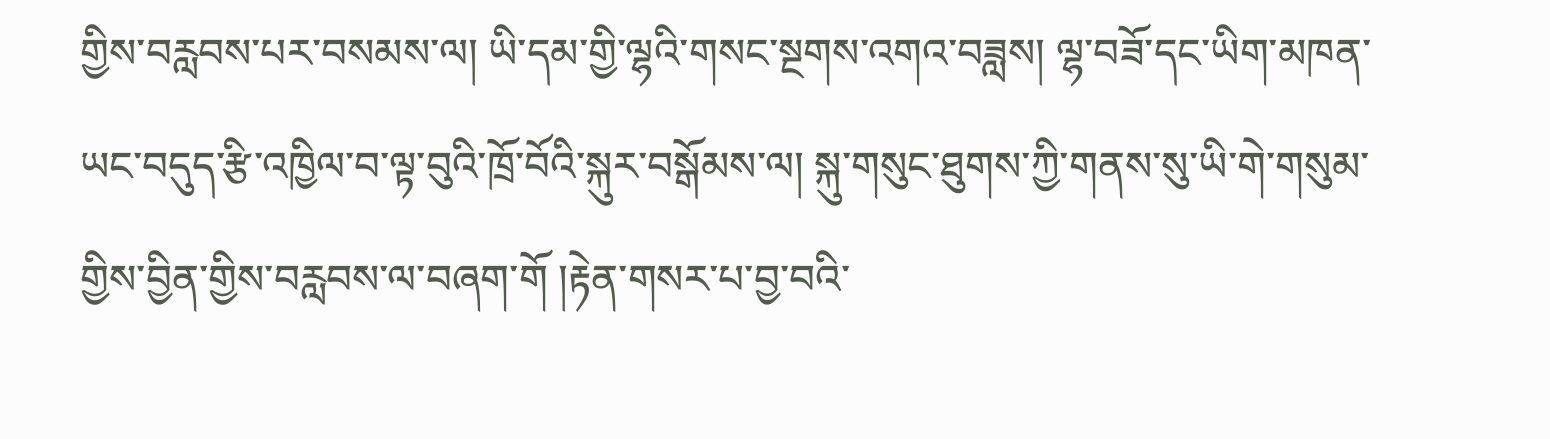གྱིས་བརླབས་པར་བསམས་ལ། ཡི་དམ་གྱི་ལྷའི་གསང་སྔགས་འགའ་བཟླས། ལྷ་བཟོ་དང་ཡིག་མཁན་ཡང་བདུད་རྩི་འཁྱིལ་བ་ལྟ་བུའི་ཁྲོ་བོའི་སྐུར་བསྒོམས་ལ། སྐུ་གསུང་ཐུགས་ཀྱི་གནས་སུ་ཡི་གེ་གསུམ་གྱིས་བྱིན་གྱིས་བརླབས་ལ་བཞག་གོ །རྟེན་གསར་པ་བྱ་བའི་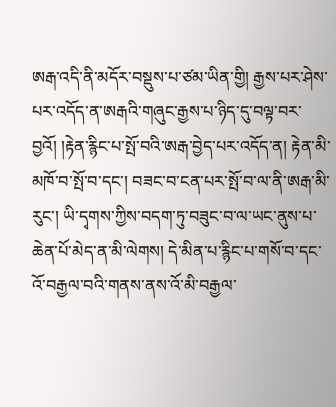ཨརྒ་འདི་ནི་མདོར་བསྡུས་པ་ཙམ་ཡིན་གྱི། རྒྱས་པར་ཤེས་པར་འདོད་ན་ཨརྒའི་གཞུང་རྒྱས་པ་ཉིད་དུ་བལྟ་བར་བྱའོ། །རྟེན་རྙིང་པ་སྤོ་བའི་ཨརྒ་བྱེད་པར་འདོད་ན། རྟེན་མི་མཁོ་བ་སྤོ་བ་དང་། བཟང་བ་ངན་པར་སྤོ་བ་ལ་ནི་ཨརྒ་མི་རུང་། ཡི་དྭགས་ཀྱིས་བདག་ཏུ་བཟུང་བ་ལ་ཡང་ནུས་པ་ཆེན་པོ་མེད་ན་མི་ལེགས། དེ་མིན་པ་རྙིང་པ་གསོ་བ་དང་འོ་བརྒྱལ་བའི་གནས་ནས་འོ་མི་བརྒྱལ་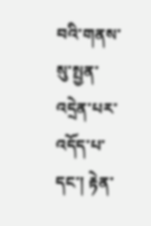བའི་གནས་སུ་སྤྱན་འདྲེན་པར་འདོད་པ་དང་། རྟེན་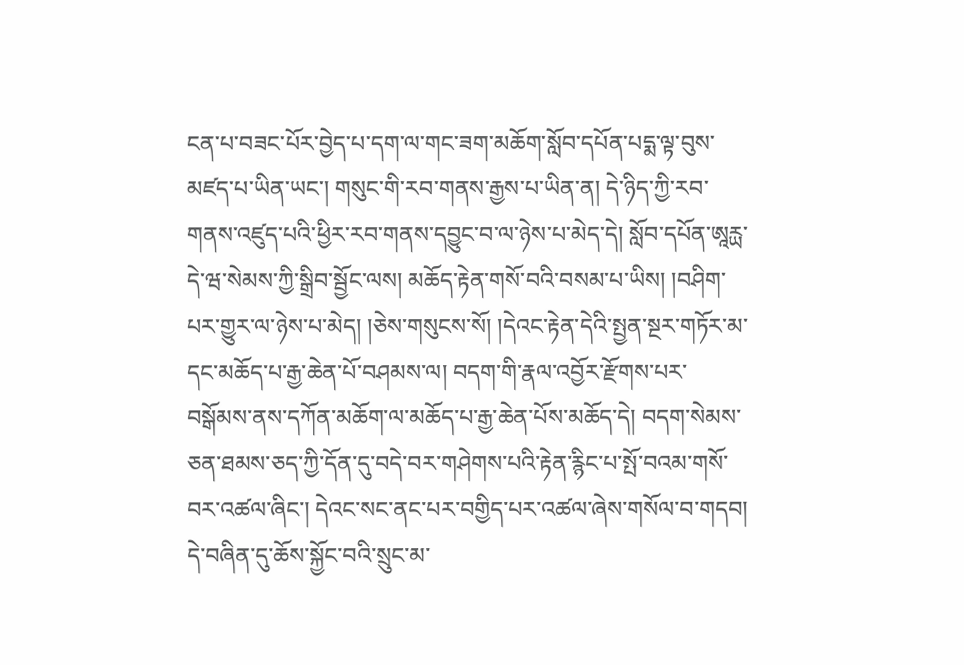ངན་པ་བཟང་པོར་བྱེད་པ་དག་ལ་གང་ཟག་མཆོག་སློབ་དཔོན་པདྨ་ལྟ་བུས་མཛད་པ་ཡིན་ཡང་། གསུང་གི་རབ་གནས་རྒྱས་པ་ཡིན་ན། དེ་ཉིད་ཀྱི་རབ་གནས་འཛུད་པའི་ཕྱིར་རབ་གནས་དབྱུང་བ་ལ་ཉེས་པ་མེད་དེ། སློབ་དཔོན་ཨཱརྻ་དེ་ཝ་སེམས་ཀྱི་སྒྲིབ་སྦྱོང་ལས། མཆོད་རྟེན་གསོ་བའི་བསམ་པ་ཡིས། །བཤིག་པར་གྱུར་ལ་ཉེས་པ་མེད། །ཅེས་གསུངས་སོ། །དེའང་རྟེན་དེའི་སྤྱན་སྔར་གཏོར་མ་དང་མཆོད་པ་རྒྱ་ཆེན་པོ་བཤམས་ལ། བདག་གི་རྣལ་འབྱོར་རྫོགས་པར་བསྒོམས་ནས་དཀོན་མཆོག་ལ་མཆོད་པ་རྒྱ་ཆེན་པོས་མཆོད་དེ། བདག་སེམས་ཅན་ཐམས་ཅད་ཀྱི་དོན་དུ་བདེ་བར་གཤེགས་པའི་རྟེན་རྙིང་པ་སྤོ་བའམ་གསོ་བར་འཚལ་ཞིང་། དེའང་སང་ནང་པར་བགྱིད་པར་འཚལ་ཞེས་གསོལ་བ་གདབ། དེ་བཞིན་དུ་ཆོས་སྐྱོང་བའི་སྲུང་མ་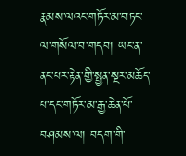རྣམས་ལའང་གཏོར་མ་བཏང་ལ་གསོལ་བ་གདབ། ཡང་ན་ནང་པར་རྟེན་གྱི་སྤྱན་སྔར་མཆོད་པ་དང་གཏོར་མ་རྒྱ་ཆེན་པོ་བཤམས་ལ། བདག་གི་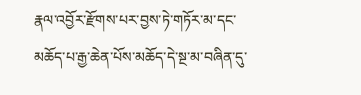རྣལ་འབྱོར་རྫོགས་པར་བྱས་ཏེ་གཏོར་མ་དང་མཆོད་པ་རྒྱ་ཆེན་པོས་མཆོད་དེ་སྔ་མ་བཞིན་དུ་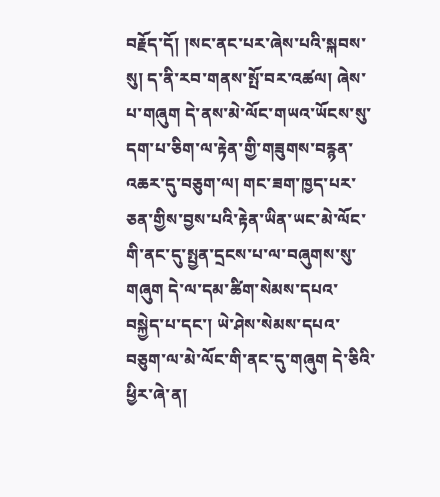བརྗོད་དོ། །སང་ནང་པར་ཞེས་པའི་སྐབས་སུ། ད་ནི་རབ་གནས་སྤོ་བར་འཚལ། ཞེས་པ་གཞུག དེ་ནས་མེ་ལོང་གཡའ་ཡོངས་སུ་དག་པ་ཅིག་ལ་རྟེན་གྱི་གཟུགས་བརྙན་འཆར་དུ་བཅུག་ལ། གང་ཟག་ཁྱད་པར་ཅན་གྱིས་བྱས་པའི་རྟེན་ཡིན་ཡང་མེ་ལོང་གི་ནང་དུ་སྤྱན་དྲངས་པ་ལ་བཞུགས་སུ་གཞུག དེ་ལ་དམ་ཚིག་སེམས་དཔའ་བསྐྱེད་པ་དང་། ཡེ་ཤེས་སེམས་དཔའ་བཅུག་ལ་མེ་ལོང་གི་ནང་དུ་གཞུག དེ་ཅིའི་ཕྱིར་ཞེ་ན།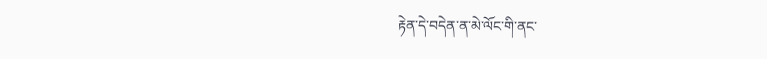རྟེན་དེ་བདེན་ན་མེ་ལོང་གི་ནང་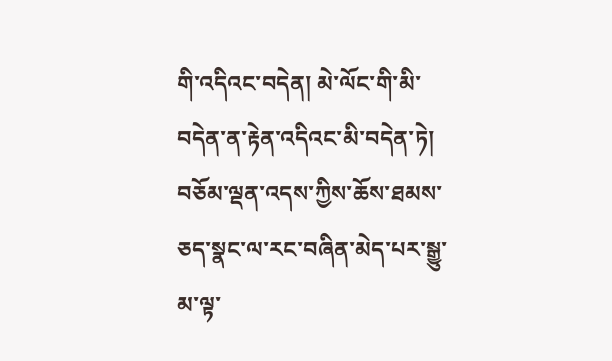གི་འདིའང་བདེན། མེ་ལོང་གི་མི་བདེན་ན་རྟེན་འདིའང་མི་བདེན་ཏེ། བཅོམ་ལྡན་འདས་ཀྱིས་ཆོས་ཐམས་ཅད་སྣང་ལ་རང་བཞིན་མེད་པར་སྒྱུ་མ་ལྟ་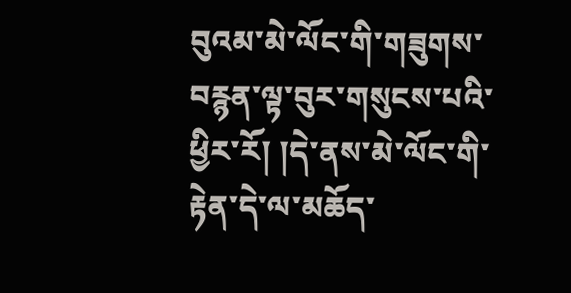བུའམ་མེ་ལོང་གི་གཟུགས་བརྙན་ལྟ་བུར་གསུངས་པའི་ཕྱིར་རོ། །དེ་ནས་མེ་ལོང་གི་རྟེན་དེ་ལ་མཆོད་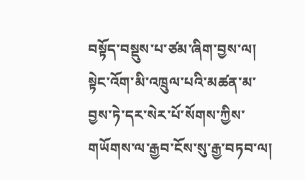བསྟོད་བསྡུས་པ་ཙམ་ཞིག་བྱས་ལ། སྟེང་འོག་མི་འཁྲུལ་པའི་མཚན་མ་བྱས་ཏེ་དར་སེར་པོ་སོགས་ཀྱིས་གཡོགས་ལ་རྒྱབ་ངོས་སུ་རྒྱ་བཏབ་ལ།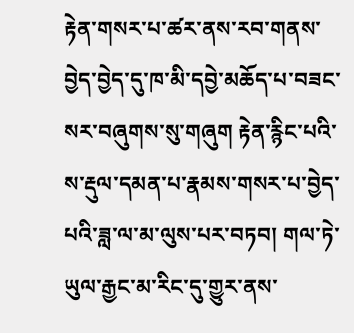རྟེན་གསར་པ་ཚར་ནས་རབ་གནས་བྱེད་བྱེད་དུ་ཁ་མི་དབྱེ་མཆོད་པ་བཟང་སར་བཞུགས་སུ་གཞུག རྟེན་རྙིང་པའི་ས་རྡུལ་དམན་པ་རྣམས་གསར་པ་བྱེད་པའི་ཟླ་ལ་མ་ལུས་པར་བཏབ། གལ་ཏེ་ཡུལ་རྒྱང་མ་རིང་དུ་གྱུར་ནས་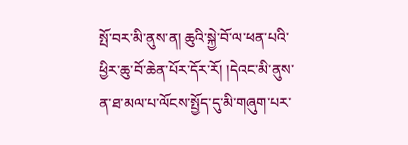སྤོ་བར་མི་ནུས་ན། ཆུའི་སྐྱེ་བོ་ལ་ཕན་པའི་ཕྱིར་ཆུ་བོ་ཆེན་པོར་དོར་རོ། །དེའང་མི་ནུས་ན་ཐ་མལ་པ་ལོངས་སྤྱོད་དུ་མི་གཞུག་པར་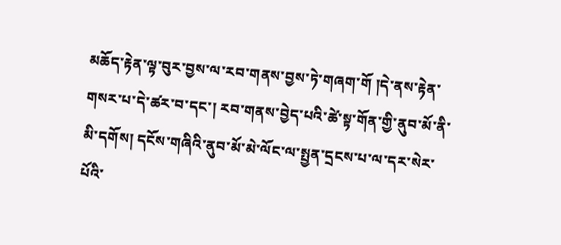མཆོད་རྟེན་ལྟ་བུར་བྱས་ལ་རབ་གནས་བྱས་ཏེ་གཞག་གོ །དེ་ནས་རྟེན་གསར་པ་དེ་ཚར་བ་དང་། རབ་གནས་བྱེད་པའི་ཚེ་སྟ་གོན་གྱི་ནུབ་མོ་ནི་མི་དགོས། དངོས་གཞིའི་ནུབ་མོ་མེ་ལོང་ལ་སྤྱན་དྲངས་པ་ལ་དར་སེར་པོའི་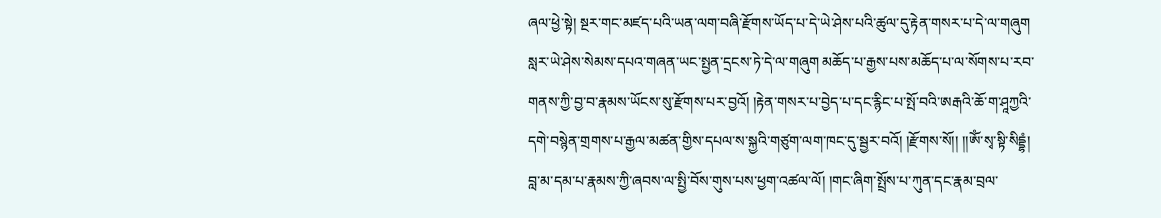ཞལ་ཕྱེ་སྟེ། སྔར་གང་མཛད་པའི་ཡན་ལག་བཞི་རྫོགས་ཡོད་པ་དེ་ཡེ་ཤེས་པའི་ཚུལ་དུ་རྟེན་གསར་པ་དེ་ལ་གཞུག སླར་ཡེ་ཤེས་སེམས་དཔའ་གཞན་ཡང་སྤྱན་དྲངས་ཏེ་དེ་ལ་གཞུག མཆོད་པ་རྒྱས་པས་མཆོད་པ་ལ་སོགས་པ་རབ་གནས་ཀྱི་བྱ་བ་རྣམས་ཡོངས་སུ་རྫོགས་པར་བྱའོ། །རྟེན་གསར་པ་བྱེད་པ་དང་རྙིང་པ་སྤོ་བའི་ཨརྒའི་ཆོ་ག་ཤཱཀྱའི་དགེ་བསྙེན་གྲགས་པ་རྒྱལ་མཚན་གྱིས་དཔལ་ས་སྐྱའི་གཙུག་ལག་ཁང་དུ་སྦྱར་བའོ། །རྫོགས་སོ།། །།ཨོཾ་སྭ་སྟི་སིདྡྷཾ། བླ་མ་དམ་པ་རྣམས་ཀྱི་ཞབས་ལ་སྤྱི་བོས་གུས་པས་ཕྱག་འཚལ་ལོ། །གང་ཞིག་སྤྲོས་པ་ཀུན་དང་རྣམ་བྲལ་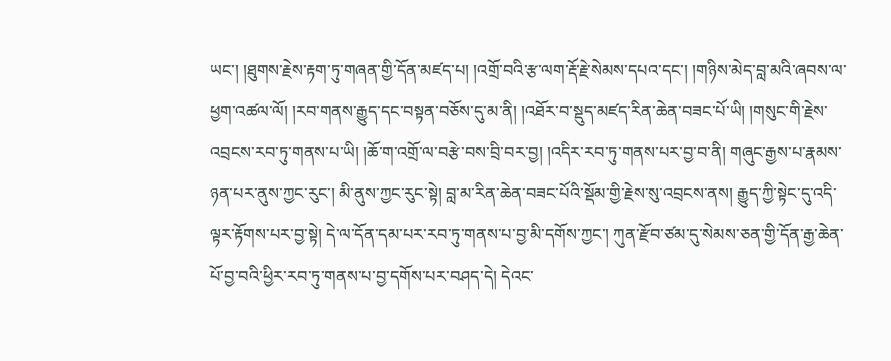ཡང་། །ཐུགས་རྗེས་རྟག་ཏུ་གཞན་གྱི་དོན་མཛད་པ། །འགྲོ་བའི་རྩ་ལག་རྡོ་རྗེ་སེམས་དཔའ་དང་། །གཉིས་མེད་བླ་མའི་ཞབས་ལ་ཕྱག་འཚལ་ལོ། །རབ་གནས་རྒྱུད་དང་བསྟན་བཅོས་དུ་མ་ནི། །འཐོར་བ་སྡུད་མཛད་རིན་ཆེན་བཟང་པོ་ཡི། །གསུང་གི་རྗེས་འབྲངས་རབ་ཏུ་གནས་པ་ཡི། །ཆོ་ག་འགྲོ་ལ་བརྩེ་བས་བྲི་བར་བྱ། །འདིར་རབ་ཏུ་གནས་པར་བྱ་བ་ནི། གཞུང་རྒྱས་པ་རྣམས་ཉན་པར་ནུས་ཀྱང་རུང་། མི་ནུས་ཀྱང་རུང་སྟེ། བླ་མ་རིན་ཆེན་བཟང་པོའི་སྡོམ་གྱི་རྗེས་སུ་འབྲངས་ནས། རྒྱུད་ཀྱི་སྟེང་དུ་འདི་ལྟར་རྟོགས་པར་བྱ་སྟེ། དེ་ལ་དོན་དམ་པར་རབ་ཏུ་གནས་པ་བྱ་མི་དགོས་ཀྱང་། ཀུན་རྫོབ་ཙམ་དུ་སེམས་ཅན་གྱི་དོན་རྒྱ་ཆེན་པོ་བྱ་བའི་ཕྱིར་རབ་ཏུ་གནས་པ་བྱ་དགོས་པར་བཤད་དེ། དེའང་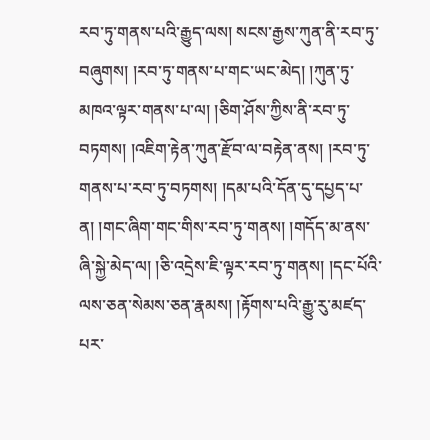རབ་ཏུ་གནས་པའི་རྒྱུད་ལས། སངས་རྒྱས་ཀུན་ནི་རབ་ཏུ་བཞུགས། །རབ་ཏུ་གནས་པ་གང་ཡང་མེད། །ཀུན་ཏུ་མཁའ་ལྟར་གནས་པ་ལ། །ཅིག་ཤོས་ཀྱིས་ནི་རབ་ཏུ་བཏགས། །འཇིག་རྟེན་ཀུན་རྫོབ་ལ་བརྟེན་ནས། །རབ་ཏུ་གནས་པ་རབ་ཏུ་བཏགས། །དམ་པའི་དོན་དུ་དཔྱད་པ་ན། །གང་ཞིག་གང་གིས་རབ་ཏུ་གནས། །གདོད་མ་ནས་ཞི་སྐྱེ་མེད་ལ། །ཅི་འདྲེས་ཇི་ལྟར་རབ་ཏུ་གནས། །དང་པོའི་ལས་ཅན་སེམས་ཅན་རྣམས། །རྟོགས་པའི་རྒྱུ་རུ་མཛད་པར་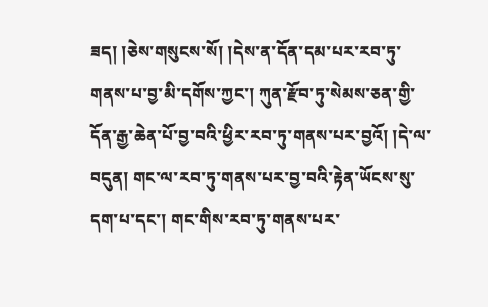ཟད། །ཅེས་གསུངས་སོ། །དེས་ན་དོན་དམ་པར་རབ་ཏུ་གནས་པ་བྱ་མི་དགོས་ཀྱང་། ཀུན་རྫོབ་ཏུ་སེམས་ཅན་གྱི་དོན་རྒྱ་ཆེན་པོ་བྱ་བའི་ཕྱིར་རབ་ཏུ་གནས་པར་བྱའོ། །དེ་ལ་བདུན། གང་ལ་རབ་ཏུ་གནས་པར་བྱ་བའི་རྟེན་ཡོངས་སུ་དག་པ་དང་། གང་གིས་རབ་ཏུ་གནས་པར་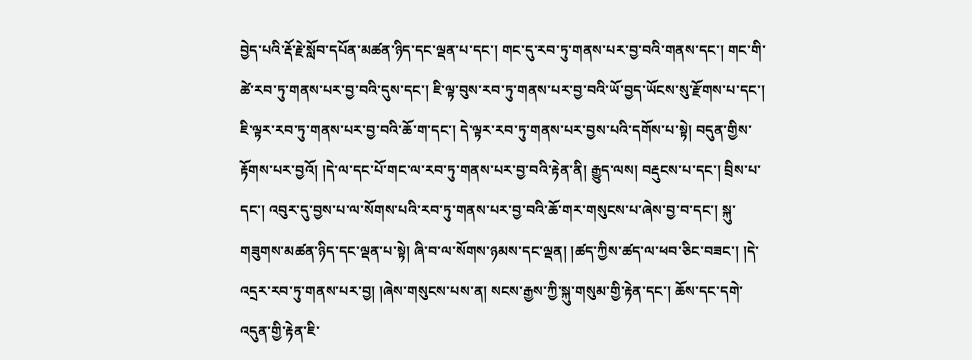བྱེད་པའི་རྡོ་རྗེ་སློབ་དཔོན་མཚན་ཉིད་དང་ལྡན་པ་དང་། གང་དུ་རབ་ཏུ་གནས་པར་བྱ་བའི་གནས་དང་། གང་གི་ཚེ་རབ་ཏུ་གནས་པར་བྱ་བའི་དུས་དང་། ཇི་ལྟ་བུས་རབ་ཏུ་གནས་པར་བྱ་བའི་ཡོ་བྱད་ཡོངས་སུ་རྫོགས་པ་དང་། ཇི་ལྟར་རབ་ཏུ་གནས་པར་བྱ་བའི་ཆོ་ག་དང་། དེ་ལྟར་རབ་ཏུ་གནས་པར་བྱས་པའི་དགོས་པ་སྟེ། བདུན་གྱིས་རྟོགས་པར་བྱའོ། །དེ་ལ་དང་པོ་གང་ལ་རབ་ཏུ་གནས་པར་བྱ་བའི་རྟེན་ནི། རྒྱུད་ལས། བརྡུངས་པ་དང་། བྲིས་པ་དང་། འབུར་དུ་བྱས་པ་ལ་སོགས་པའི་རབ་ཏུ་གནས་པར་བྱ་བའི་ཆོ་གར་གསུངས་པ་ཞེས་བྱ་བ་དང་། སྐུ་གཟུགས་མཚན་ཉིད་དང་ལྡན་པ་སྟེ། ཞི་བ་ལ་སོགས་ཉམས་དང་ལྡན། །ཚད་ཀྱིས་ཚད་ལ་ཕབ་ཅིང་བཟང་། །དེ་འདྲར་རབ་ཏུ་གནས་པར་བྱ། །ཞེས་གསུངས་པས་ན། སངས་རྒྱས་ཀྱི་སྐུ་གསུམ་གྱི་རྟེན་དང་། ཆོས་དང་དགེ་འདུན་གྱི་རྟེན་ཇི་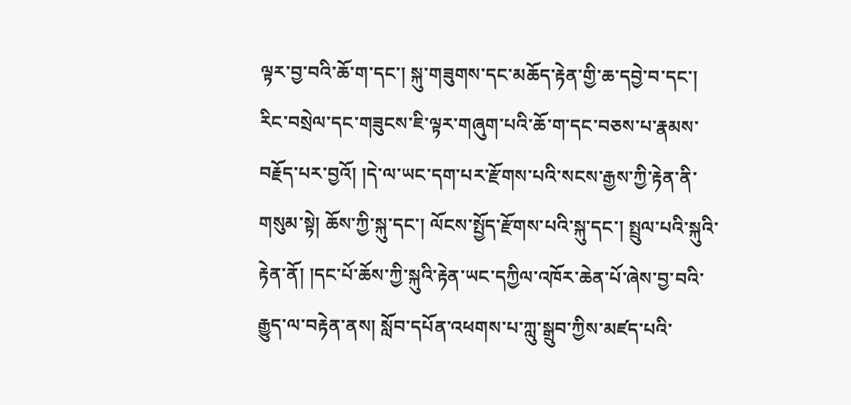ལྟར་བྱ་བའི་ཆོ་ག་དང་། སྐུ་གཟུགས་དང་མཆོད་རྟེན་གྱི་ཆ་དབྱེ་བ་དང་། རིང་བསྲེལ་དང་གཟུངས་ཇི་ལྟར་གཞུག་པའི་ཆོ་ག་དང་བཅས་པ་རྣམས་བརྗོད་པར་བྱའོ། །དེ་ལ་ཡང་དག་པར་རྫོགས་པའི་སངས་རྒྱས་ཀྱི་རྟེན་ནི་གསུམ་སྟེ། ཆོས་ཀྱི་སྐུ་དང་། ལོངས་སྤྱོད་རྫོགས་པའི་སྐུ་དང་། སྤྲུལ་པའི་སྐུའི་རྟེན་ནོ། །དང་པོ་ཆོས་ཀྱི་སྐུའི་རྟེན་ཡང་དཀྱིལ་འཁོར་ཆེན་པོ་ཞེས་བྱ་བའི་རྒྱུད་ལ་བརྟེན་ནས། སློབ་དཔོན་འཕགས་པ་ཀླུ་སྒྲུབ་ཀྱིས་མཛད་པའི་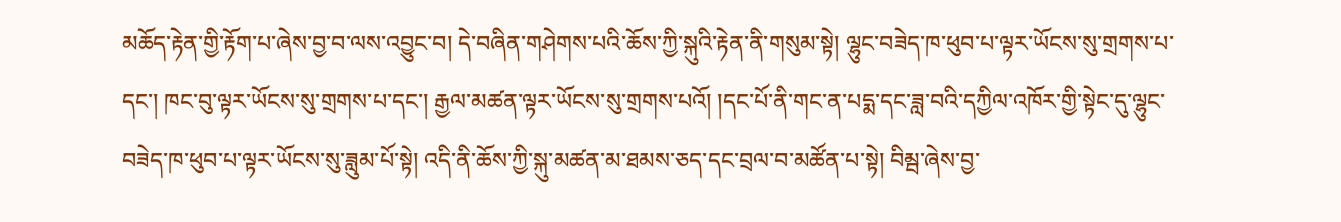མཆོད་རྟེན་གྱི་རྟོག་པ་ཞེས་བྱ་བ་ལས་འབྱུང་བ། དེ་བཞིན་གཤེགས་པའི་ཆོས་ཀྱི་སྐུའི་རྟེན་ནི་གསུམ་སྟེ། ལྷུང་བཟེད་ཁ་ཕུབ་པ་ལྟར་ཡོངས་སུ་གྲགས་པ་དང་། ཁང་བུ་ལྟར་ཡོངས་སུ་གྲགས་པ་དང་། རྒྱལ་མཚན་ལྟར་ཡོངས་སུ་གྲགས་པའོ། །དང་པོ་ནི་གང་ན་པདྨ་དང་ཟླ་བའི་དཀྱིལ་འཁོར་གྱི་སྟེང་དུ་ལྷུང་བཟེད་ཁ་ཕུབ་པ་ལྟར་ཡོངས་སུ་ཟླུམ་པོ་སྟེ། འདི་ནི་ཆོས་ཀྱི་སྐུ་མཚན་མ་ཐམས་ཅད་དང་བྲལ་བ་མཚོན་པ་སྟེ། བིམྦ་ཞེས་བྱ་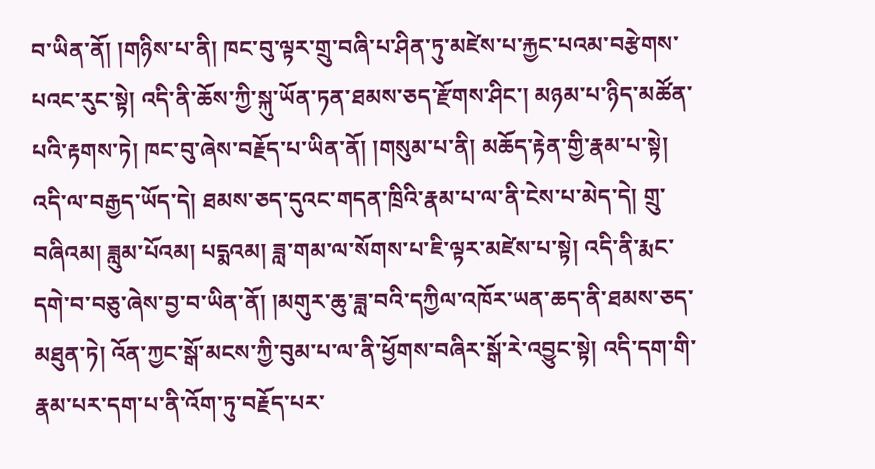བ་ཡིན་ནོ། །གཉིས་པ་ནི། ཁང་བུ་ལྟར་གྲུ་བཞི་པ་ཤིན་ཏུ་མཛེས་པ་རྐྱང་པའམ་བརྩེགས་པའང་རུང་སྟེ། འདི་ནི་ཆོས་ཀྱི་སྐུ་ཡོན་ཏན་ཐམས་ཅད་རྫོགས་ཤིང་། མཉམ་པ་ཉིད་མཚོན་པའི་རྟགས་ཏེ། ཁང་བུ་ཞེས་བརྗོད་པ་ཡིན་ནོ། །གསུམ་པ་ནི། མཆོད་རྟེན་གྱི་རྣམ་པ་སྟེ། འདི་ལ་བརྒྱད་ཡོད་དེ། ཐམས་ཅད་དུའང་གདན་ཁྲིའི་རྣམ་པ་ལ་ནི་ངེས་པ་མེད་དེ། གྲུ་བཞིའམ། ཟླུམ་པོའམ། པདྨའམ། ཟླ་གམ་ལ་སོགས་པ་ཇི་ལྟར་མཛེས་པ་སྟེ། འདི་ནི་རྨང་དགེ་བ་བཅུ་ཞེས་བྱ་བ་ཡིན་ནོ། །མགུར་ཆུ་ཟླ་བའི་དཀྱིལ་འཁོར་ཡན་ཆད་ནི་ཐམས་ཅད་མཐུན་ཏེ། འོན་ཀྱང་སྒོ་མངས་ཀྱི་བུམ་པ་ལ་ནི་ཕྱོགས་བཞིར་སྒོ་རེ་འབྱུང་སྟེ། འདི་དག་གི་རྣམ་པར་དག་པ་ནི་འོག་ཏུ་བརྗོད་པར་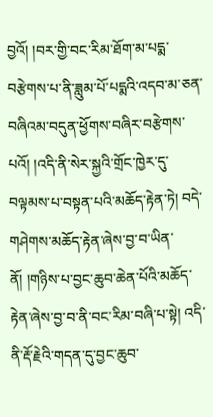བྱའོ། །བར་གྱི་བང་རིམ་ཐོག་མ་པདྨ་བརྩེགས་པ་ནི་ཟླུམ་པོ་པདྨའི་འདབ་མ་ཅན་བཞིའམ་བདུན་ཕྱོགས་བཞིར་བརྩེགས་པའོ། །འདི་ནི་སེར་སྐྱའི་གྲོང་ཁྱེར་དུ་བལྟམས་པ་བསྟན་པའི་མཆོད་རྟེན་ཏེ། བདེ་གཤེགས་མཆོད་རྟེན་ཞེས་བྱ་བ་ཡིན་ནོ། །གཉིས་པ་བྱང་ཆུབ་ཆེན་པོའི་མཆོད་རྟེན་ཞེས་བྱ་བ་ནི་བང་རིམ་བཞི་པ་སྟེ། འདི་ནི་རྡོ་རྗེའི་གདན་དུ་བྱང་ཆུབ་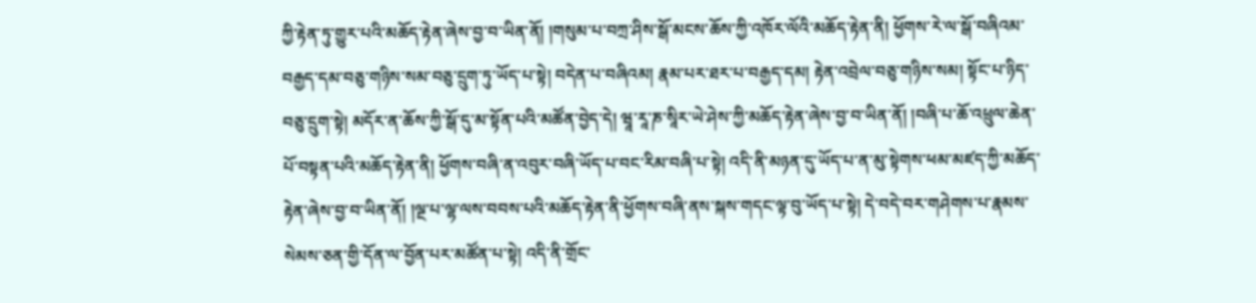ཀྱི་རྟེན་ཏུ་གྱུར་པའི་མཆོད་རྟེན་ཞེས་བྱ་བ་ཡིན་ནོ། །གསུམ་པ་བཀྲ་ཤིས་སྒོ་མངས་ཆོས་ཀྱི་འཁོར་ལོའི་མཆོད་རྟེན་ནི། ཕྱོགས་རེ་ལ་སྒོ་བཞིའམ་བརྒྱད་དམ་བཅུ་གཉིས་སམ་བཅུ་དྲུག་ཏུ་ཡོད་པ་སྟེ། བདེན་པ་བཞིའམ། རྣམ་པར་ཐར་པ་བརྒྱད་དམ། རྟེན་འབྲེལ་བཅུ་གཉིས་སམ། སྟོང་པ་ཉིད་བཅུ་དྲུག་སྟེ། མདོར་ན་ཆོས་ཀྱི་སྒོ་དུ་མ་སྟོན་པའི་མཚོན་བྱེད་དེ། ཝཱ་རཱ་ཎ་སཱིར་ཡེ་ཤེས་ཀྱི་མཆོད་རྟེན་ཞེས་བྱ་བ་ཡིན་ནོ། །བཞི་པ་ཆོ་འཕྲུལ་ཆེན་པོ་བསྟན་པའི་མཆོད་རྟེན་ནི། ཕྱོགས་བཞི་ན་འབུར་བཞི་ཡོད་པ་བང་རིམ་བཞི་པ་སྟེ། འདི་ནི་མཉན་དུ་ཡོད་པ་ན་མུ་སྟེགས་ཕམ་མཛད་ཀྱི་མཆོད་རྟེན་ཞེས་བྱ་བ་ཡིན་ནོ། །ལྔ་པ་ལྷ་ལས་བབས་པའི་མཆོད་རྟེན་ནི་ཕྱོགས་བཞི་ནས་སྐས་གདང་ལྟ་བུ་ཡོད་པ་སྟེ། དེ་བདེ་བར་གཤེགས་པ་རྣམས་སེམས་ཅན་གྱི་དོན་ལ་བྱོན་པར་མཚོན་པ་སྟེ། འདི་ནི་གྲོང་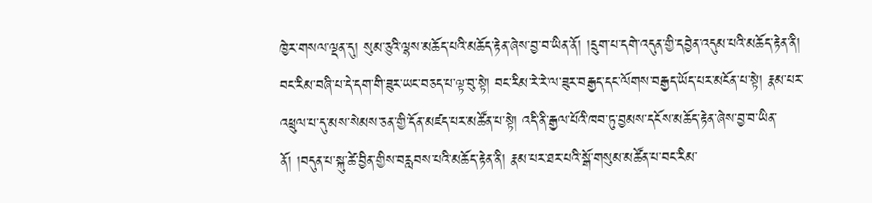ཁྱེར་གསལ་ལྡན་དུ། སུམ་ཅུའི་ལྷས་མཆོད་པའི་མཆོད་རྟེན་ཞེས་བྱ་བ་ཡིན་ནོ། །དྲུག་པ་དགེ་འདུན་གྱི་དབྱེན་འདུམ་པའི་མཆོད་རྟེན་ནི། བང་རིམ་བཞི་པ་དེ་དག་གི་ཟུར་ཡང་བཅད་པ་ལྟ་བུ་སྟེ། བང་རིམ་རེ་རེ་ལ་ཟུར་བརྒྱད་དང་ལོགས་བརྒྱད་ཡོད་པར་མངོན་པ་སྟེ། རྣམ་པར་འཕྲུལ་པ་དུ་མས་སེམས་ཅན་གྱི་དོན་མཛད་པར་མཚོན་པ་སྟེ། འདི་ནི་རྒྱལ་པོའི་ཁབ་ཏུ་བྱམས་དངོས་མཆོད་རྟེན་ཞེས་བྱ་བ་ཡིན་ནོ། །བདུན་པ་སྐུ་ཚེ་བྱིན་གྱིས་བརླབས་པའི་མཆོད་རྟེན་ནི། རྣམ་པར་ཐར་པའི་སྒོ་གསུམ་མཚོན་པ་བང་རིམ་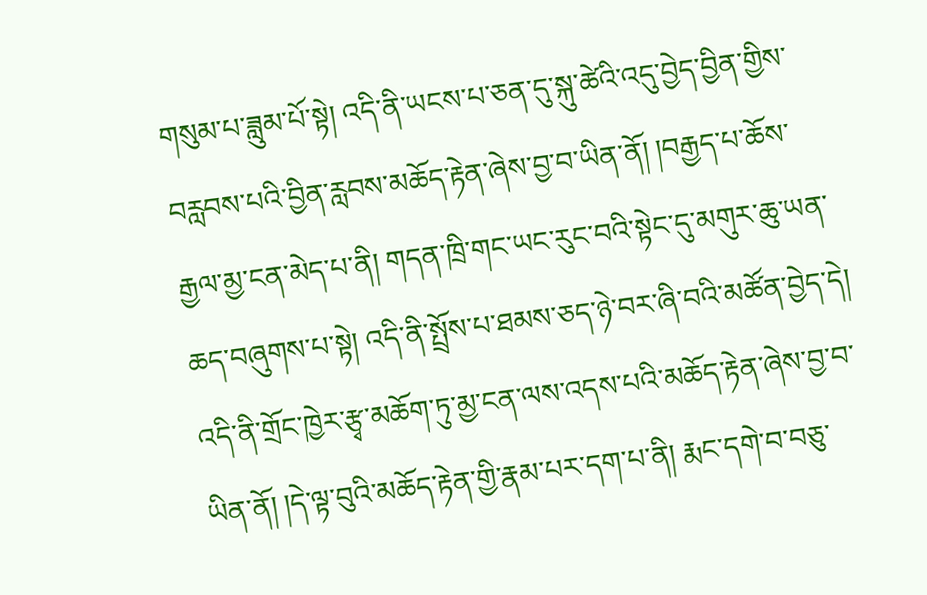གསུམ་པ་ཟླུམ་པོ་སྟེ། འདི་ནི་ཡངས་པ་ཅན་དུ་སྐུ་ཚེའི་འདུ་བྱེད་བྱིན་གྱིས་བརླབས་པའི་བྱིན་རླབས་མཆོད་རྟེན་ཞེས་བྱ་བ་ཡིན་ནོ། །བརྒྱད་པ་ཆོས་རྒྱལ་མྱ་ངན་མེད་པ་ནི། གདན་ཁྲི་གང་ཡང་རུང་བའི་སྟེང་དུ་མགུར་ཆུ་ཡན་ཆད་བཞུགས་པ་སྟེ། འདི་ནི་སྤྲོས་པ་ཐམས་ཅད་ཉེ་བར་ཞི་བའི་མཚོན་བྱེད་དེ། འདི་ནི་གྲོང་ཁྱེར་རྩྭ་མཆོག་ཏུ་མྱ་ངན་ལས་འདས་པའི་མཆོད་རྟེན་ཞེས་བྱ་བ་ཡིན་ནོ། །དེ་ལྟ་བུའི་མཆོད་རྟེན་གྱི་རྣམ་པར་དག་པ་ནི། རྨང་དགེ་བ་བཅུ་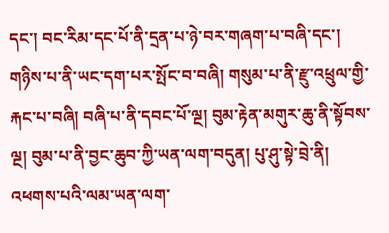དང་། བང་རིམ་དང་པོ་ནི་དྲན་པ་ཉེ་བར་གཞག་པ་བཞི་དང་། གཉིས་པ་ནི་ཡང་དག་པར་སྤོང་བ་བཞི། གསུམ་པ་ནི་རྫུ་འཕྲུལ་གྱི་རྐང་པ་བཞི། བཞི་པ་ནི་དབང་པོ་ལྔ། བུམ་རྟེན་མགུར་ཆུ་ནི་སྟོབས་ལྔ། བུམ་པ་ནི་བྱང་ཆུབ་ཀྱི་ཡན་ལག་བདུན། པུ་ཤུ་སྟེ་བྲེ་ནི། འཕགས་པའི་ལམ་ཡན་ལག་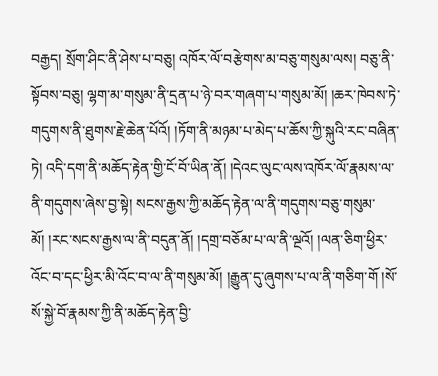བརྒྱད། སྲོག་ཤིང་ནི་ཤེས་པ་བཅུ། འཁོར་ལོ་བརྩེགས་མ་བཅུ་གསུམ་ལས། བཅུ་ནི་སྟོབས་བཅུ། ལྷག་མ་གསུམ་ནི་དྲན་པ་ཉེ་བར་གཞག་པ་གསུམ་མོ། །ཆར་ཁེབས་ཏེ་གདུགས་ནི་ཐུགས་རྗེ་ཆེན་པོའོ། །ཏོག་ནི་མཉམ་པ་མེད་པ་ཆོས་ཀྱི་སྐུའི་རང་བཞིན་ཏེ། འདི་དག་ནི་མཆོད་རྟེན་གྱི་ངོ་བོ་ཡིན་ནོ། །དེའང་ལུང་ལས་འཁོར་ལོ་རྣམས་ལ་ནི་གདུགས་ཞེས་བྱ་སྟེ། སངས་རྒྱས་ཀྱི་མཆོད་རྟེན་ལ་ནི་གདུགས་བཅུ་གསུམ་མོ། །རང་སངས་རྒྱས་ལ་ནི་བདུན་ནོ། །དགྲ་བཅོམ་པ་ལ་ནི་ལྔའོ། །ལན་ཅིག་ཕྱིར་འོང་བ་དང་ཕྱིར་མི་འོང་བ་ལ་ནི་གསུམ་མོ། །རྒྱུན་དུ་ཞུགས་པ་ལ་ནི་གཅིག་གོ །སོ་སོ་སྐྱེ་བོ་རྣམས་ཀྱི་ནི་མཆོད་རྟེན་བྱི་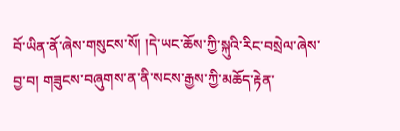བོ་ཡིན་ནོ་ཞེས་གསུངས་སོ། །དེ་ཡང་ཆོས་ཀྱི་སྐུའི་རིང་བསྲེལ་ཞེས་བྱ་བ། གཟུངས་བཞུགས་ན་ནི་སངས་རྒྱས་ཀྱི་མཆོད་རྟེན་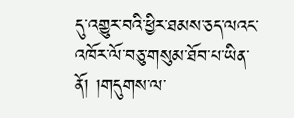དུ་འགྱུར་བའི་ཕྱིར་ཐམས་ཅད་ལའང་འཁོར་ལོ་བཅུ་གསུམ་ཐོབ་པ་ཡིན་ནོ། །གདུགས་ལ་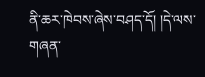ནི་ཆར་ཁེབས་ཞེས་བཤད་དོ། །དེ་ལས་གཞན་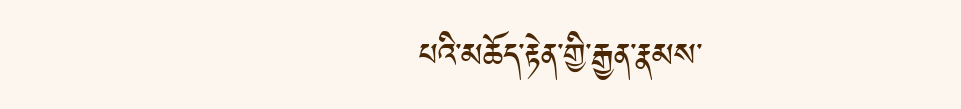པའི་མཆོད་རྟེན་གྱི་རྒྱན་རྣམས་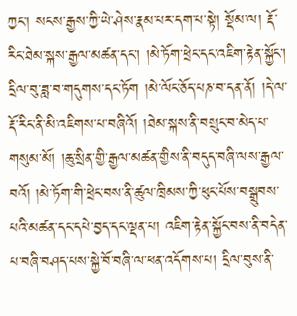ཀྱང་། སངས་རྒྱས་ཀྱི་ཡེ་ཤེས་རྣམ་པར་དག་པ་སྟེ། སྡོམ་ལ། རྡོ་རིང་ཐེམ་སྐས་རྒྱལ་མཚན་དང་། །མེ་ཏོག་ཕྲེང་དང་འཇིག་རྟེན་སྐྱོང་། དྲིལ་བུ་ཟླ་བ་གདུགས་དང་ཏོག །མེ་ལོང་ཅོད་པཎ་བ་དན་ནོ། །དེ་ལ་རྡོ་རིང་ནི་མི་འཇིགས་པ་བཞིའོ། །ཐེམ་སྐས་ནི་བསྲུང་བ་མེད་པ་གསུམ་མོ། །ཆུ་སྲིན་གྱི་རྒྱལ་མཚན་གྱིས་ནི་བདུད་བཞི་ལས་རྒྱལ་བའོ། །མེ་ཏོག་གི་ཕྲེང་བས་ནི་ཚུལ་ཁྲིམས་ཀྱི་ཕུང་པོས་བསྒྲུབས་པའི་མཚན་དང་དཔེ་བྱད་དང་ལྡན་པ། འཇིག་རྟེན་སྐྱོང་བས་ནི་བདེན་པ་བཞི་བཤད་པས་སྐྱེ་བོ་བཞི་ལ་ཕན་འདོགས་པ། དྲིལ་བུས་ནི་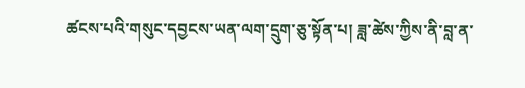ཚངས་པའི་གསུང་དབྱངས་ཡན་ལག་དྲུག་ཅུ་སྟོན་པ། ཟླ་ཚེས་ཀྱིས་ནི་བླ་ན་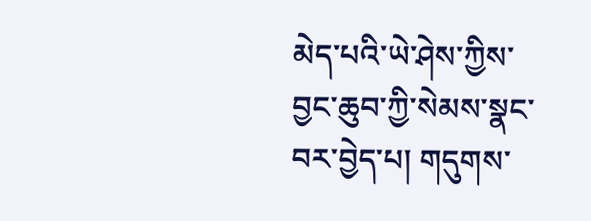མེད་པའི་ཡེ་ཤེས་ཀྱིས་བྱང་ཆུབ་ཀྱི་སེམས་སྣང་བར་བྱེད་པ། གདུགས་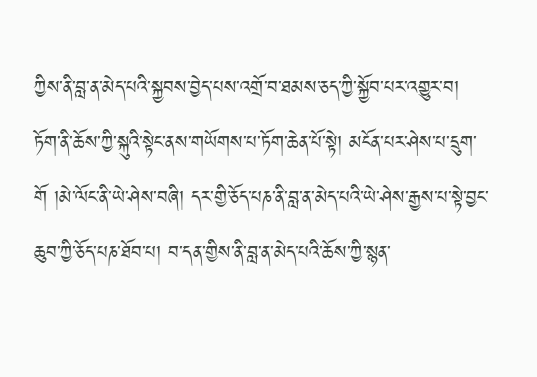ཀྱིས་ནི་བླ་ན་མེད་པའི་སྐྱབས་བྱེད་པས་འགྲོ་བ་ཐམས་ཅད་ཀྱི་སྐྱོབ་པར་འགྱུར་བ། ཏོག་ནི་ཆོས་ཀྱི་སྐུའི་སྟེང་ནས་གཡོགས་པ་ཏོག་ཆེན་པོ་སྟེ། མངོན་པར་ཤེས་པ་དྲུག་གོ །མེ་ལོང་ནི་ཡེ་ཤེས་བཞི། དར་གྱི་ཅོད་པཎ་ནི་བླ་ན་མེད་པའི་ཡེ་ཤེས་རྒྱས་པ་སྟེ་བྱང་ཆུབ་ཀྱི་ཅོད་པཎ་ཐོབ་པ། བ་དན་གྱིས་ནི་བླ་ན་མེད་པའི་ཆོས་ཀྱི་སྙན་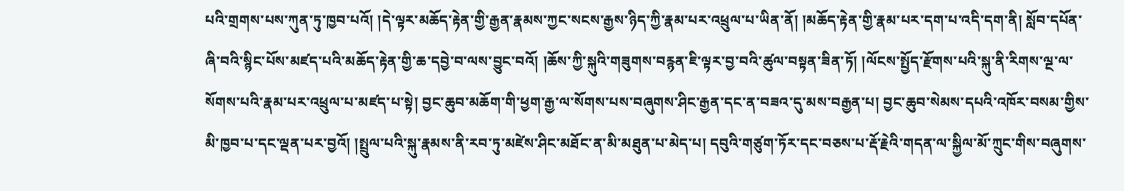པའི་གྲགས་པས་ཀུན་ཏུ་ཁྱབ་པའོ། །དེ་ལྟར་མཆོད་རྟེན་གྱི་རྒྱན་རྣམས་ཀྱང་སངས་རྒྱས་ཉིད་ཀྱི་རྣམ་པར་འཕྲུལ་པ་ཡིན་ནོ། །མཆོད་རྟེན་གྱི་རྣམ་པར་དག་པ་འདི་དག་ནི། སློབ་དཔོན་ཞི་བའི་སྙིང་པོས་མཛད་པའི་མཆོད་རྟེན་གྱི་ཆ་དབྱེ་བ་ལས་བྱུང་བའོ། །ཆོས་ཀྱི་སྐུའི་གཟུགས་བརྙན་ཇི་ལྟར་བྱ་བའི་ཚུལ་བསྟན་ཟིན་ཏོ། །ལོངས་སྤྱོད་རྫོགས་པའི་སྐུ་ནི་རིགས་ལྔ་ལ་སོགས་པའི་རྣམ་པར་འཕྲུལ་པ་མཛད་པ་སྟེ། བྱང་ཆུབ་མཆོག་གི་ཕྱག་རྒྱ་ལ་སོགས་པས་བཞུགས་ཤིང་རྒྱན་དང་ན་བཟའ་དུ་མས་བརྒྱན་པ། བྱང་ཆུབ་སེམས་དཔའི་འཁོར་བསམ་གྱིས་མི་ཁྱབ་པ་དང་ལྡན་པར་བྱའོ། །སྤྲུལ་པའི་སྐུ་རྣམས་ནི་རབ་ཏུ་མཛེས་ཤིང་མཐོང་ན་མི་མཐུན་པ་མེད་པ། དབུའི་གཙུག་ཏོར་དང་བཅས་པ་རྡོ་རྗེའི་གདན་ལ་སྐྱིལ་མོ་ཀྲུང་གིས་བཞུགས་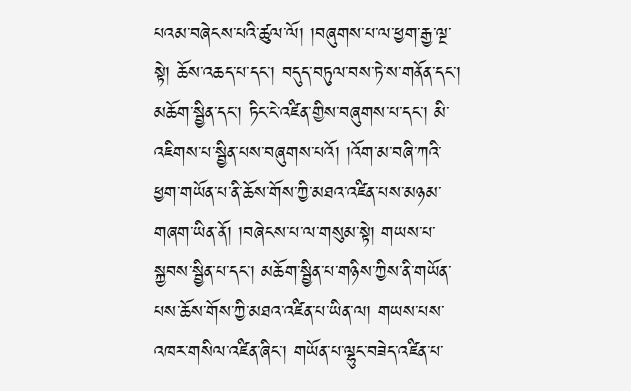པའམ་བཞེངས་པའི་ཚུལ་ལོ། །བཞུགས་པ་ལ་ཕྱག་རྒྱ་ལྔ་སྟེ། ཆོས་འཆད་པ་དང་། བདུད་བཏུལ་བས་ཏེ་ས་གནོན་དང་། མཆོག་སྦྱིན་དང་། ཏིང་ངེ་འཛིན་གྱིས་བཞུགས་པ་དང་། མི་འཇིགས་པ་སྦྱིན་པས་བཞུགས་པའོ། །འོག་མ་བཞི་ཀའི་ཕྱག་གཡོན་པ་ནི་ཆོས་གོས་ཀྱི་མཐའ་འཛིན་པས་མཉམ་གཞག་ཡིན་ནོ། །བཞེངས་པ་ལ་གསུམ་སྟེ། གཡས་པ་སྐྱབས་སྦྱིན་པ་དང་། མཆོག་སྦྱིན་པ་གཉིས་ཀྱིས་ནི་གཡོན་པས་ཆོས་གོས་ཀྱི་མཐའ་འཛིན་པ་ཡིན་ལ། གཡས་པས་འཁར་གསིལ་འཛིན་ཞིང་། གཡོན་པ་ལྷུང་བཟེད་འཛིན་པ་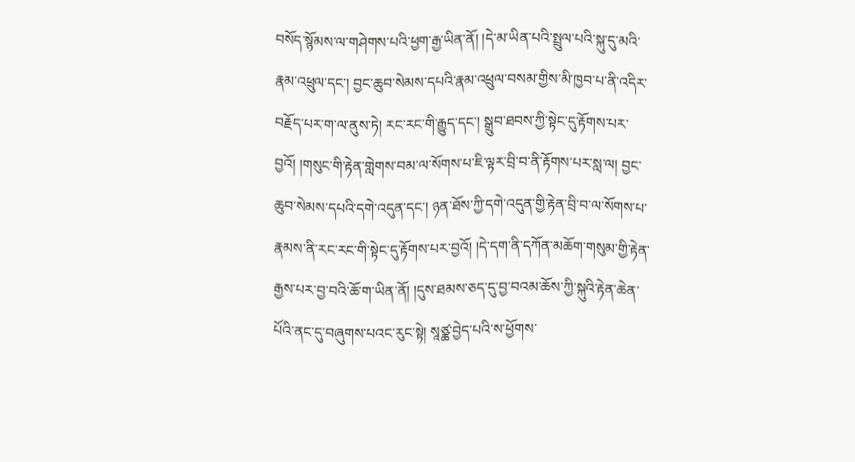བསོད་སྙོམས་ལ་གཤེགས་པའི་ཕྱག་རྒྱ་ཡིན་ནོ། །དེ་མ་ཡིན་པའི་སྤྲུལ་པའི་སྐུ་དུ་མའི་རྣམ་འཕྲུལ་དང་། བྱང་ཆུབ་སེམས་དཔའི་རྣམ་འཕྲུལ་བསམ་གྱིས་མི་ཁྱབ་པ་ནི་འདིར་བརྗོད་པར་ག་ལ་ནུས་ཏེ། རང་རང་གི་རྒྱུད་དང་། སྒྲུབ་ཐབས་ཀྱི་སྟེང་དུ་རྟོགས་པར་བྱའོ། །གསུང་གི་རྟེན་གླེགས་བམ་ལ་སོགས་པ་ཇི་ལྟར་བྲི་བ་ནི་རྟོགས་པར་སླ་ལ། བྱང་ཆུབ་སེམས་དཔའི་དགེ་འདུན་དང་། ཉན་ཐོས་ཀྱི་དགེ་འདུན་གྱི་རྟེན་བྲི་བ་ལ་སོགས་པ་རྣམས་ནི་རང་རང་གི་སྟེང་དུ་རྟོགས་པར་བྱའོ། །དེ་དག་ནི་དཀོན་མཆོག་གསུམ་གྱི་རྟེན་རྒྱས་པར་བྱ་བའི་ཆོ་ག་ཡིན་ནོ། །དུས་ཐམས་ཅད་དུ་བྱ་བའམ་ཆོས་ཀྱི་སྐུའི་རྟེན་ཆེན་པོའི་ནང་དུ་བཞུགས་པའང་རུང་སྟེ། སཱཙྪ་བྱེད་པའི་ས་ཕྱོགས་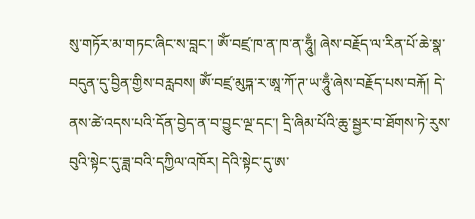སུ་གཏོར་མ་གཏང་ཞིང་ས་བླང་། ཨོཾ་བཛྲ་ཁ་ན་ཁ་ན་ཧཱུྃ། ཞེས་བརྗོད་ལ་རིན་པོ་ཆེ་སྣ་བདུན་དུ་བྱིན་གྱིས་བརླབས། ཨོཾ་བཛྲ་མུཏྐ་ར་ཨཱ་ཀོ་ཊ་ཡ་ཧཱུྃ་ཞེས་བརྗོད་པས་བརྐོ། དེ་ནས་ཚེ་འདས་པའི་དོན་བྱེད་ན་བ་བྱུང་ལྔ་དང་། དྲི་ཞིམ་པོའི་ཆུ་སྦྱར་བ་ཐོགས་ཏེ་རུས་བུའི་སྟེང་དུ་ཟླ་བའི་དཀྱིལ་འཁོར། དེའི་སྟེང་དུ་ཨ་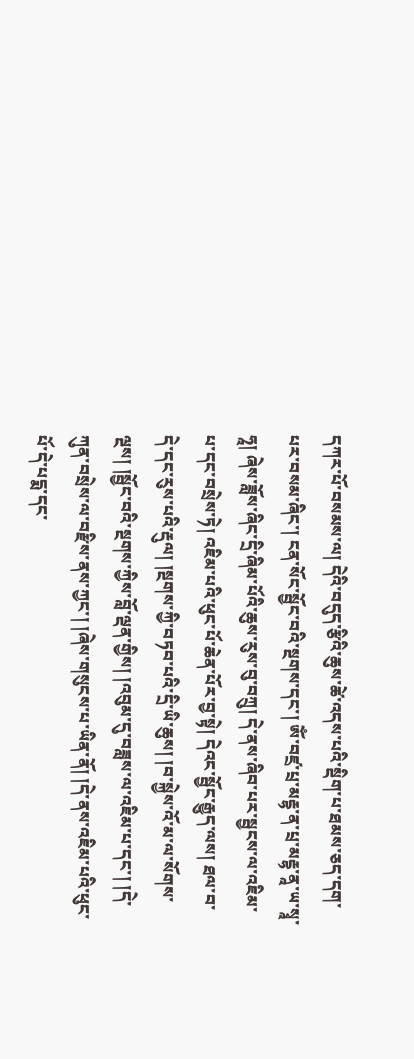དཀར་པོ་བསམས་ལ། དེའི་བདུད་རྩིའི་ཆུས་ཚེ་འདས་པའི་སྡིག་པ་ཐམས་ཅད་དག་པར་བསམ་ཞིང་། ངན་སོང་སྦྱོང་བའི་སྔགས་དང་། ཨོཾ་བཛྲ་པྲ་མརྡྷ་ན་པྲ་མརྡྷ་ནཱ་ཡ་སྭཱ་ཧཱ། ཞེས་ཟློས་ཞིང་དྲི་ཞིམ་པོའི་ཆུས་རུས་བུ་བཀྲུ། དེ་ནས་ཞིབ་པར་སྦྱངས་ལ་འཇིམ་པ་དང་བསྲེས་ཏེ། འཇིམ་པའི་ཕུང་པོ་ཆེན་པོར་བྱ་སྟེ། དེའང་སྦྱོང་རྒྱུད་ལས། ཐལ་བ་དེ་དང་རུས་པའི་རྡུལ། །སྔགས་ཀྱི་བཏབ་པའི་དྲི་ཡི་ཆུས། །བ་སྐྱེས་འོ་མ་ལ་སོགས་ལྔས། །སྦྱོང་བའི་སྔགས་ཀྱིས་བློ་ལྡན་གྱིས། །འབུམ་དུ་བཟླས་ལ་འཇིམ་པ་དང་། །དེ་ཀུན་བསྲེས་ལ་བརྫིས་ནས་ཀྱང་། །ཞེས་གསུངས་པ་ཡིན་ནོ། །དེ་ནས་འཇིམ་པའི་ཕུང་པོ་དེ་པདྨ་དང་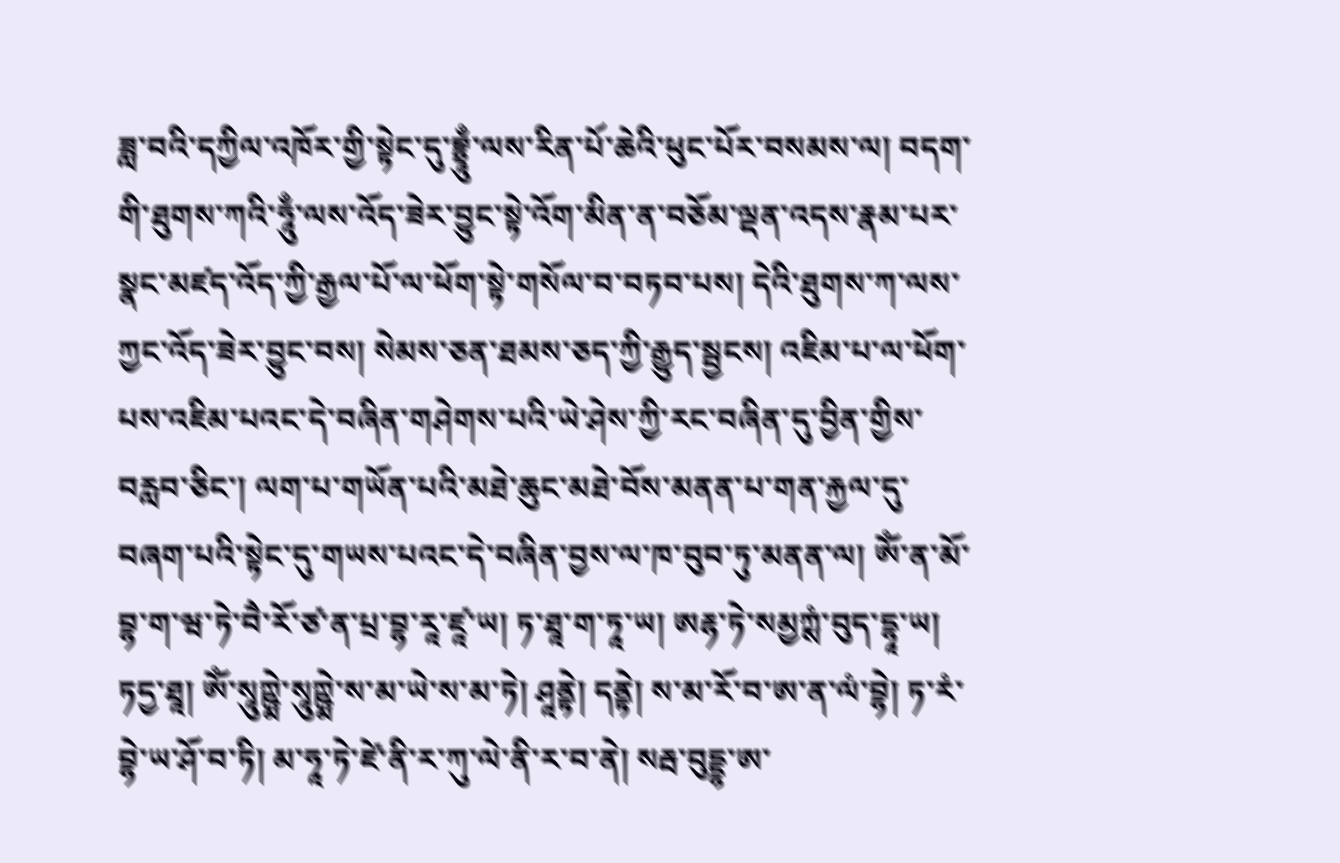ཟླ་བའི་དཀྱིལ་འཁོར་གྱི་སྟེང་དུ་བྷྲཱུྃ་ལས་རིན་པོ་ཆེའི་ཕུང་པོར་བསམས་ལ། བདག་གི་ཐུགས་ཀའི་ཧཱུྃ་ལས་འོད་ཟེར་བྱུང་སྟེ་འོག་མིན་ན་བཅོམ་ལྡན་འདས་རྣམ་པར་སྣང་མཛད་འོད་ཀྱི་རྒྱལ་པོ་ལ་ཕོག་སྟེ་གསོལ་བ་བཏབ་པས། དེའི་ཐུགས་ཀ་ལས་ཀྱང་འོད་ཟེར་བྱུང་བས། སེམས་ཅན་ཐམས་ཅད་ཀྱི་རྒྱུད་སྦྱངས། འཇིམ་པ་ལ་ཕོག་པས་འཇིམ་པའང་དེ་བཞིན་གཤེགས་པའི་ཡེ་ཤེས་ཀྱི་རང་བཞིན་དུ་བྱིན་གྱིས་བརླབ་ཅིང་། ལག་པ་གཡོན་པའི་མཐེ་ཆུང་མཐེ་བོས་མནན་པ་གན་རྐྱལ་དུ་བཞག་པའི་སྟེང་དུ་གཡས་པའང་དེ་བཞིན་བྱས་ལ་ཁ་བུབ་ཏུ་མནན་ལ། ཨོཾ་ན་མོ་བྷ་ག་ཝ་ཏེ་བཻ་རོ་ཙ་ན་པྲ་བྷ་རཱ་ཛཱ་ཡ། ཏ་ཐཱ་ག་ཏཱ་ཡ། ཨརྷ་ཏེ་སམྱཀྶཾ་བུད་དྷཱ་ཡ། ཏདྱ་ཐཱ། ཨོཾ་སཱུཀྵྨེ་སཱུཀྵྨེ་ས་མ་ཡེ་ས་མ་ཏེ། ཤཱནྟེ། དནྟེ། ས་མ་རོ་བ་ཨ་ན་ལཾ་བྷེ། ཏ་རཾ་བྷེ་ཡ་ཤོ་བ་ཏི། མ་ཧཱ་ཏེ་ཛེ་ནི་ར་ཀུ་ལེ་ནི་ར་བ་ནེ། སརྦ་བུདྡྷ་ཨ་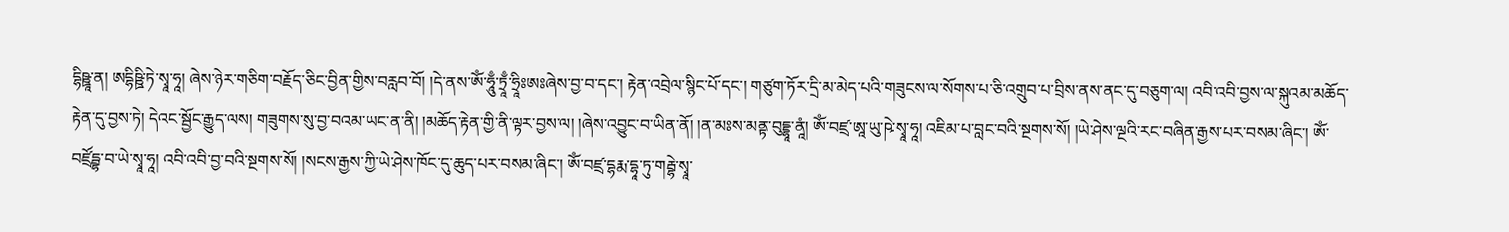དྷིཥྛཱ་ན། ཨདྷིཥྛི་ཏེ་སྭཱ་ཧཱ། ཞེས་ཉེར་གཅིག་བརྗོད་ཅིང་བྱིན་གྱིས་བརླབ་བོ། །དེ་ནས་ཨོཾ་ཧཱུྃ་ཏྲཱྃ་ཧྲཱིཿཨཿཞེས་བྱ་བ་དང་། རྟེན་འབྲེལ་སྙིང་པོ་དང་། གཙུག་ཏོར་དྲི་མ་མེད་པའི་གཟུངས་ལ་སོགས་པ་ཅི་འགྲུབ་པ་བྲིས་ནས་ནང་དུ་བཅུག་ལ། འབི་འབི་བྱས་ལ་སྐུའམ་མཆོད་རྟེན་དུ་བྱས་ཏེ། དེའང་སྦྱོང་རྒྱུད་ལས། གཟུགས་སུ་བྱ་བའམ་ཡང་ན་ནི། །མཆོད་རྟེན་གྱི་ནི་ལྟར་བྱས་ལ། །ཞེས་འབྱུང་བ་ཡིན་ནོ། །ན་མཿས་མནྟ་བུདྡྷཱ་ནཱཾ། ཨོཾ་བཛྲ་ཨཱ་ཡུ་ཥེ་སྭཱ་ཧཱ། འཇིམ་པ་བླང་བའི་སྔགས་སོ། །ཡེ་ཤེས་ལྔའི་རང་བཞིན་རྒྱས་པར་བསམ་ཞིང་། ཨོཾ་བཛྲོདྦྷ་བ་ཡེ་སྭཱ་ཧཱ། འབི་འབི་བྱ་བའི་སྔགས་སོ། །སངས་རྒྱས་ཀྱི་ཡེ་ཤེས་ཁོང་དུ་ཆུད་པར་བསམ་ཞིང་། ཨོཾ་བཛྲ་དྷརྨ་དྷཱ་ཏུ་གརྦྷེ་སྭཱ་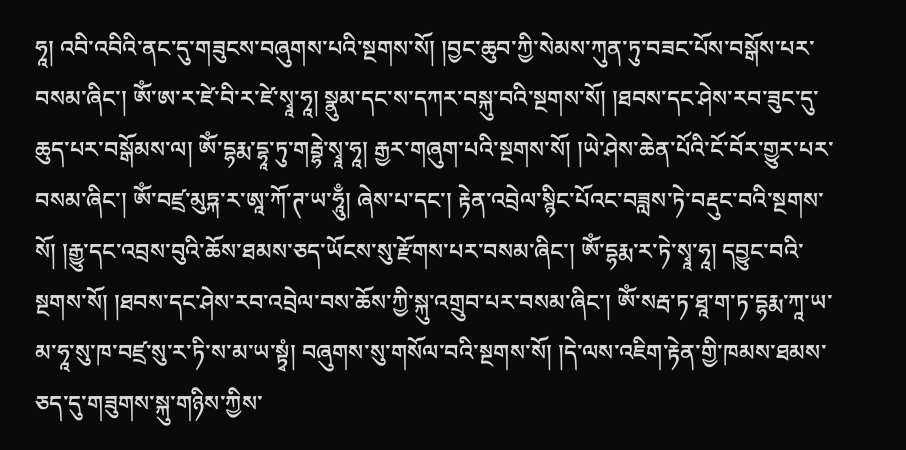ཧཱ། འབི་འབིའི་ནང་དུ་གཟུངས་བཞུགས་པའི་སྔགས་སོ། །བྱང་ཆུབ་ཀྱི་སེམས་ཀུན་ཏུ་བཟང་པོས་བསྒོས་པར་བསམ་ཞིང་། ཨོཾ་ཨ་ར་ཛེ་བི་ར་ཛེ་སྭཱ་ཧཱ། སྣུམ་དང་ས་དཀར་བསྐུ་བའི་སྔགས་སོ། །ཐབས་དང་ཤེས་རབ་ཟུང་དུ་ཆུད་པར་བསྒོམས་ལ། ཨོཾ་དྷརྨ་དྷཱ་ཏུ་གརྦྷེ་སྭཱ་ཧཱ། རྒྱར་གཞུག་པའི་སྔགས་སོ། །ཡེ་ཤེས་ཆེན་པོའི་ངོ་བོར་གྱུར་པར་བསམ་ཞིང་། ཨོཾ་བཛྲ་མུཏྐ་ར་ཨཱ་ཀོ་ཊ་ཡ་ཧཱུྃ། ཞེས་པ་དང་། རྟེན་འབྲེལ་སྙིང་པོའང་བཟླས་ཏེ་བརྡུང་བའི་སྔགས་སོ། །རྒྱུ་དང་འབྲས་བུའི་ཆོས་ཐམས་ཅད་ཡོངས་སུ་རྫོགས་པར་བསམ་ཞིང་། ཨོཾ་དྷརྨ་ར་ཏེ་སྭཱ་ཧཱ། དབྱུང་བའི་སྔགས་སོ། །ཐབས་དང་ཤེས་རབ་འབྲེལ་བས་ཆོས་ཀྱི་སྐུ་འགྲུབ་པར་བསམ་ཞིང་། ཨོཾ་སརྦ་ཏ་ཐཱ་ག་ཏ་དྷརྨ་ཀཱ་ཡ་མ་ཧཱ་སུ་ཁ་བཛྲ་སུ་ར་ཏི་ས་མ་ཡ་སྟྭཾ། བཞུགས་སུ་གསོལ་བའི་སྔགས་སོ། །དེ་ལས་འཇིག་རྟེན་གྱི་ཁམས་ཐམས་ཅད་དུ་གཟུགས་སྐུ་གཉིས་ཀྱིས་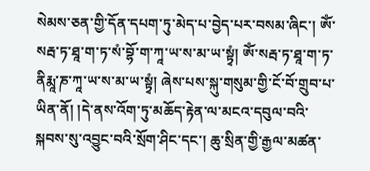སེམས་ཅན་གྱི་དོན་དཔག་ཏུ་མེད་པ་བྱེད་པར་བསམ་ཞིང་། ཨོཾ་སརྦ་ཏ་ཐཱ་ག་ཏ་སཾ་བྷོ་ག་ཀཱ་ཡ་ས་མ་ཡ་སྟྭཾ། ཨོཾ་སརྦ་ཏ་ཐཱ་ག་ཏ་ནིརྨཱ་ཎ་ཀཱ་ཡ་ས་མ་ཡ་སྟྭཾ། ཞེས་པས་སྐུ་གསུམ་གྱི་ངོ་བོ་གྲུབ་པ་ཡིན་ནོ། །དེ་ནས་འོག་ཏུ་མཆོད་རྟེན་ལ་མངའ་དབུལ་བའི་སྐབས་སུ་འབྱུང་བའི་སྲོག་ཤིང་དང་། ཆུ་སྲིན་གྱི་རྒྱལ་མཚན་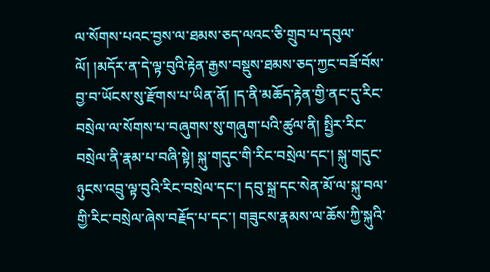ལ་སོགས་པའང་བྱས་ལ་ཐམས་ཅད་ལའང་ཅི་གྲུབ་པ་དབུལ་ལོ། །མདོར་ན་དེ་ལྟ་བུའི་རྟེན་རྒྱས་བསྡུས་ཐམས་ཅད་ཀྱང་བཟོ་བོས་བྱ་བ་ཡོངས་སུ་རྫོགས་པ་ཡིན་ནོ། །ད་ནི་མཆོད་རྟེན་གྱི་ནང་དུ་རིང་བསྲེལ་ལ་སོགས་པ་བཞུགས་སུ་གཞུག་པའི་ཚུལ་ནི། སྤྱིར་རིང་བསྲེལ་ནི་རྣམ་པ་བཞི་སྟེ། སྐུ་གདུང་གི་རིང་བསྲེལ་དང་། སྐུ་གདུང་ཉུངས་འབྲུ་ལྟ་བུའི་རིང་བསྲེལ་དང་། དབུ་སྐྲ་དང་སེན་མོ་ལ་སྐུ་བལ་གྱི་རིང་བསྲེལ་ཞེས་བརྗོད་པ་དང་། གཟུངས་རྣམས་ལ་ཆོས་ཀྱི་སྐུའི་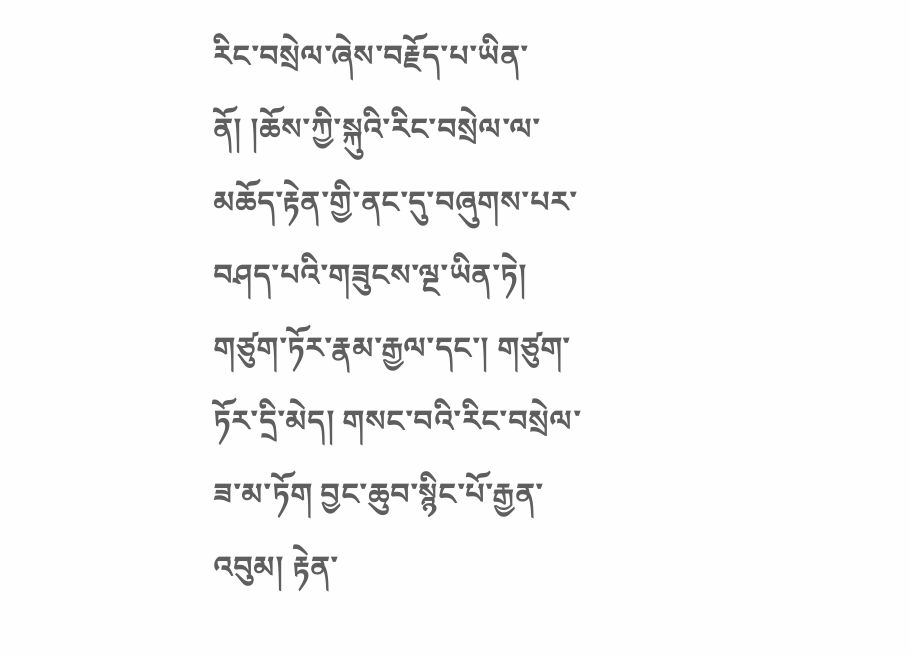རིང་བསྲེལ་ཞེས་བརྗོད་པ་ཡིན་ནོ། །ཆོས་ཀྱི་སྐུའི་རིང་བསྲེལ་ལ་མཆོད་རྟེན་གྱི་ནང་དུ་བཞུགས་པར་བཤད་པའི་གཟུངས་ལྔ་ཡིན་ཏེ། གཙུག་ཏོར་རྣམ་རྒྱལ་དང་། གཙུག་ཏོར་དྲི་མེད། གསང་བའི་རིང་བསྲེལ་ཟ་མ་ཏོག བྱང་ཆུབ་སྙིང་པོ་རྒྱན་འབུམ། རྟེན་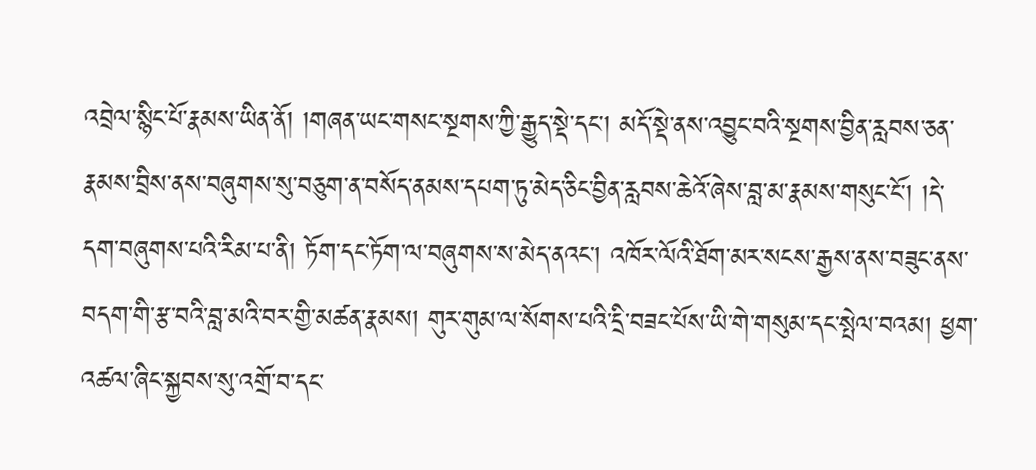འབྲེལ་སྙིང་པོ་རྣམས་ཡིན་ནོ། །གཞན་ཡང་གསང་སྔགས་ཀྱི་རྒྱུད་སྡེ་དང་། མདོ་སྡེ་ནས་འབྱུང་བའི་སྔགས་བྱིན་རླབས་ཅན་རྣམས་བྲིས་ནས་བཞུགས་སུ་བཅུག་ན་བསོད་ནམས་དཔག་ཏུ་མེད་ཅིང་བྱིན་རླབས་ཆེའོ་ཞེས་བླ་མ་རྣམས་གསུང་ངོ་། །དེ་དག་བཞུགས་པའི་རིམ་པ་ནི། ཏོག་དང་ཏོག་ལ་བཞུགས་ས་མེད་ནའང་། འཁོར་ལོའི་ཐོག་མར་སངས་རྒྱས་ནས་བཟུང་ནས་བདག་གི་རྩ་བའི་བླ་མའི་བར་གྱི་མཚན་རྣམས། གུར་གུམ་ལ་སོགས་པའི་དྲི་བཟང་པོས་ཡི་གེ་གསུམ་དང་སྤེལ་བའམ། ཕྱག་འཚལ་ཞིང་སྐྱབས་སུ་འགྲོ་བ་དང་